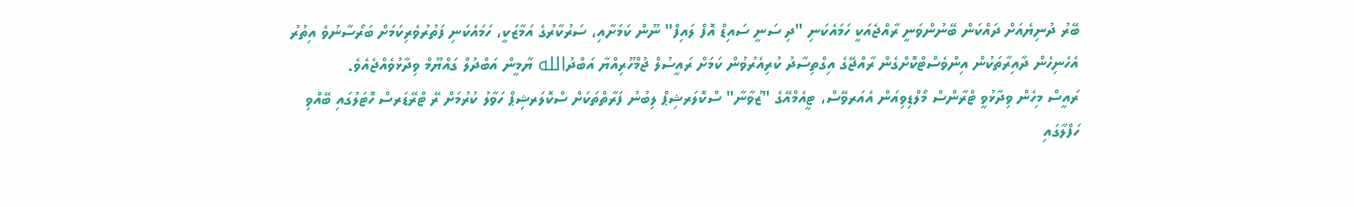ބޭރު ދުނިޔެއަށް ދައްކަން ބޭނުންވަނީ ރާއްޖެއަކީ ހަމައެކަނި "ދި ސަނީ ސައިޑް އޮފް ލައިފް" ނޫން ކަމަށާއި، ސަރުކާރުގެ އަމާޒަކީ، ހަމައެކަނި ފަތުރުވެރިކަމަށް ބަރޯސާނުވެ އިތުރު އެހެނިހެން ދާއިރާތަކުން އިންވެސްޓްކޮށްގެން ރާއްޖޭގެ އިގްތިސާދު ކުރިއެރުވުން ކަމަށް ރައީސުލް ޖުމްހޫރިއްޔާ އަބްދުالله ޔާމީން އަބްދުލް ގައްޔޫމް ވިދާޅުވެއްޖެއެވެ.
ރައީސް މިހެން ވިދާޅުވީ ޓްރާންސް މޯލްޑިވިއަން އެއަރވޭސް، ޓީއެމްއޭގެ "ޒުވާނާ" ސްކޮލަރޝިޕް ލިބުނު ފަރާތްތަކަށް ސްކޮލަރޝިޕް ހަވާލު ކުރުމަށް ރޭ ޓްރޭޑަރސް ހޮޓަލުގައި ބޭއްވި ހަފްލާގައި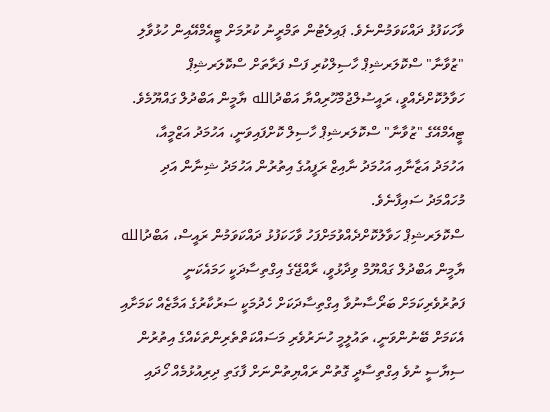ވާހަކަފުޅު ދައްކަވަމުންނެވެ. ޕައިލެޓުން ތަމްރީނު ކުރުމަށް ޓީއެމްއޭއިން ހުޅުވާލި "ޒުވާނާ" ސްކޮލަރޝިޕް ހާސިލްކުރި ފަސް ފަރާތަށް ސްކޮލަރޝިޕް ހަވާލުކޮށްދެއްވީ، ރައީސުލްޖުމްހޫރިއްޔާ އަބްދުالله ޔާމީން އަބްދުލް ގައްޔޫމެވެ. ޓީއެމްއޭގެ "ޒުވާނާ" ސްކޮލަރޝިޕް ހާސިލް ކޮށްފައިވަނީ، އަހުމަދު އަޒްމީއާ، އަހުމަދު އަޒާނާއި އަހުމަދު ނާއިޒް ރަފީއުގެ އިތުރުން އަހުމަދު ޝިނާން އަދި މުހައްމަދު ސައިފާނެވެ.
ސްކޮލަރޝިޕް ހަވާލުކޮށްދެއްވުމަށްފަހު ވާހަކަފުޅު ދައްކަވަމުން ރައީސް، އަބްދުالله ޔާމީން އަބްދުލް ގައްޔޫމް ވިދާޅުވީ، ރާއްޖޭގެ އިގްތިސާދަކީ ހަމައެކަނީ ފަތުރުވެރިކަމަށް ބަރޯސާނުވާ އިގްތިސާދަކަށް ހެދުމަކީ ސަރުކާރުގެ އަމާޒެއް ކަމަށާއި އެކަމަށް ބޭނުންވަނީ، ތައުލީމީ ހުނަރުވެރި މަސައްކަތްތެރިންތަކެއްގެ އިތުރުން ސިޔާސީ ނުވެ އިގްތިސާދީ ގޮތުން ރައްޔިތުންނަށް ފާގަތި ދިރިއުޅުމެއް ހޯދައި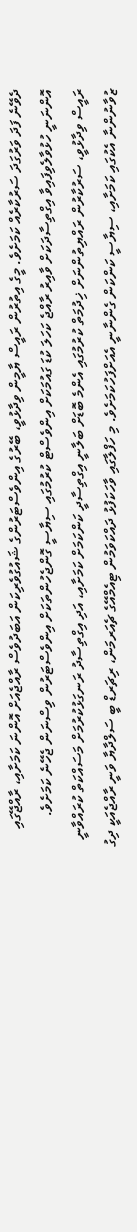ދެވޭނެ ފަދަ ވަރުގަދަ ސަރުކާރެއް ކަމަށެވެ. މީގެ އިތުރުން ރައީސް ޔާމީން ވިދާޅުވީ، ބޭރުގެ އިންވެސްޓަރުންގެ ޝައުގުވެރިކަން އަބަދުވެސް ރާއްޖެއަށް އޮންނަ ކަމަށާއި، ރާއްޖޭގައި އޮންނަނީ ހުޅުވާލެވިފައިވާ އިގްތިސާދަކަށް ވާއިރު ރާއްޖެ ކަހަލަ ކުޑަ ގައުމަކަށް އިންވެސްޓް ކުރުމުގައި ސިޔާސީ ގޮންޖެހުންތަކަށް އިންވެސްޓަރުން ވިސްނަން ޖެހޭނެ ކަމަށެވެ.
ރައީސް ވިދާޅުވީ، ސަރުކާރުން ރައްޔިތުންނަށް ޚިދުމަތް ކުރުމުގައި އެންމެ ބޮޑަށް ބަލާނީ އިގްތިސާދީ ކަންކަމަށް ކަމަށާއި، އަދި އިގްތިސާދު ރަނގަޅުކުރުމަށް މަސައްކަތް ކުރައްވާނީ ޒުވާނުންނާ އެކުގައި ކަމަށާއި، ސިޔާސީ ކަންކަން ގެންނާނީ އެއަށްފަހުކަމަށެވެ. މި ހަފްލާގައި ވާހަކަފުޅު ދައްކަވަމުން ޓިއެމްއޭގެ ޗެއަރމަން، ރިޗަރޑް ބީ ސަލްދާޔާ ވަނީ ރާއްޖެއަކީ ދިގު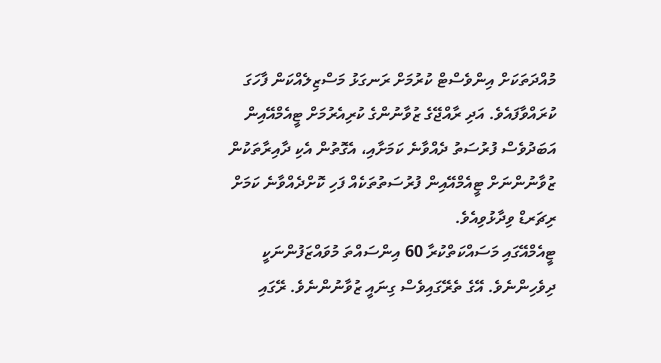މުއްދަތަކަށް އިންވެސްޓް ކުރުމަށް ރަނގަޅު މަސްޒިލެއްކަން ފާހަގަ ކުރައްވާފައެވެ. އަދި ރާއްޖޭގެ ޒުވާނުންގެ ކުރިއެރުމަށް ޓީއެމްއޭއިން އަބަދުވެސް ފުރުސަތު ދެއްވާނެ ކަމަށާއި، އެގޮތުން އެކި ދާއިރާތަކުން ޒުވާނުންނަށް ޓީއެމްއޭއިން ފުރުސަތުތަކެއް ފަހި ކޮށްދެއްވާނެ ކަމަށް ރިޗަރޑް ވިދާޅުވިއެވެ.
ޓީއެމްއޭގައި މަސައްކަތްކުރާ 60 އިންސައްތަ މުވައްޒަފުންނަކީ ދިވެހިންނެވެ. އޭގެ ތެރޭގައިވެސް ގިނައީ ޒުވާނުންނެވެ. ރޭގައި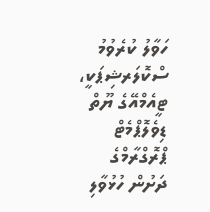ހަވާލު ކުރެވުމު ސްކޮލަރޝިޕަކީ، ޓީއެމްއޭގެ ޔޫތް ޑިވެލޮޕްމެޓް ޕްރޮގްރާމްގެ ދަށުން ހުޅުވާލި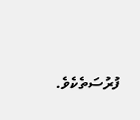ފުރުސަތެކެވެ.